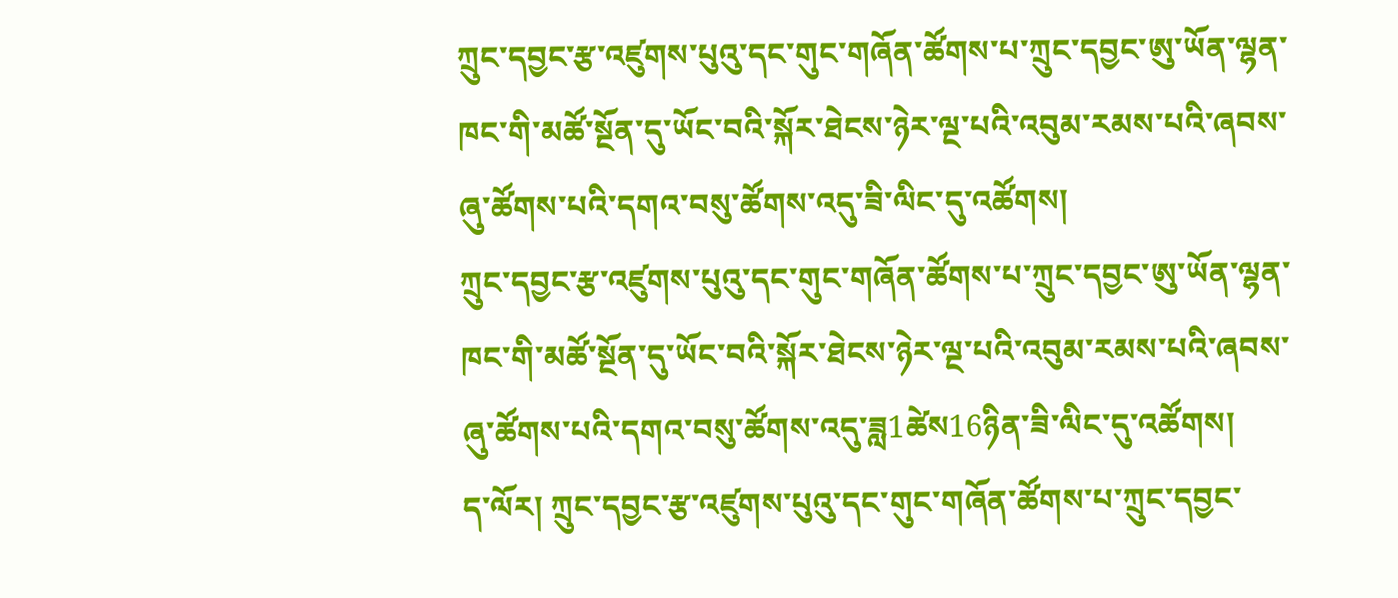ཀྲུང་དབྱང་རྩ་འཛུགས་པུའུ་དང་གུང་གཞོན་ཚོགས་པ་ཀྲུང་དབྱང་ཨུ་ཡོན་ལྷན་ཁང་གི་མཚོ་སྔོན་དུ་ཡོང་བའི་སྐོར་ཐེངས་ཉེར་ལྔ་པའི་འབུམ་རམས་པའི་ཞབས་ཞུ་ཚོགས་པའི་དགའ་བསུ་ཚོགས་འདུ་ཟི་ལིང་དུ་འཚོགས།
ཀྲུང་དབྱང་རྩ་འཛུགས་པུའུ་དང་གུང་གཞོན་ཚོགས་པ་ཀྲུང་དབྱང་ཨུ་ཡོན་ལྷན་ཁང་གི་མཚོ་སྔོན་དུ་ཡོང་བའི་སྐོར་ཐེངས་ཉེར་ལྔ་པའི་འབུམ་རམས་པའི་ཞབས་ཞུ་ཚོགས་པའི་དགའ་བསུ་ཚོགས་འདུ་ཟླ1ཚེས16ཉིན་ཟི་ལིང་དུ་འཚོགས།
ད་ལོར། ཀྲུང་དབྱང་རྩ་འཛུགས་པུའུ་དང་གུང་གཞོན་ཚོགས་པ་ཀྲུང་དབྱང་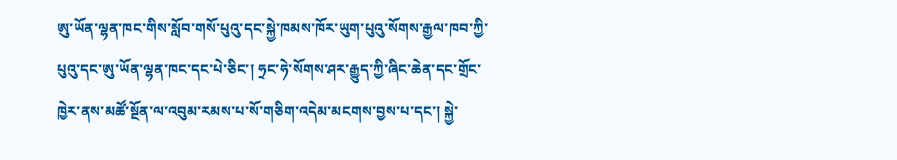ཨུ་ཡོན་ལྷན་ཁང་གིས་སློབ་གསོ་པུའུ་དང་སྐྱེ་ཁམས་ཁོར་ཡུག་པུའུ་སོགས་རྒྱལ་ཁབ་ཀྱི་པུའུ་དང་ཨུ་ཡོན་ལྷན་ཁང་དང་པེ་ཅིང་། ཧྲང་ཧེ་སོགས་ཤར་རྒྱུད་ཀྱི་ཞིང་ཆེན་དང་གྲོང་ཁྱེར་ནས་མཚོ་སྔོན་ལ་འབུམ་རམས་པ་སོ་གཅིག་འདེམ་མངགས་བྱས་པ་དང་། སྐྱེ་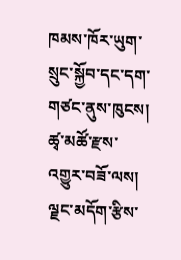ཁམས་ཁོར་ཡུག་སྲུང་སྐྱོབ་དང་དག་གཙང་ནུས་ཁུངས། ཚྭ་མཚོ་རྫས་འགྱུར་བཟོ་ལས། ལྗང་མདོག་རྩིས་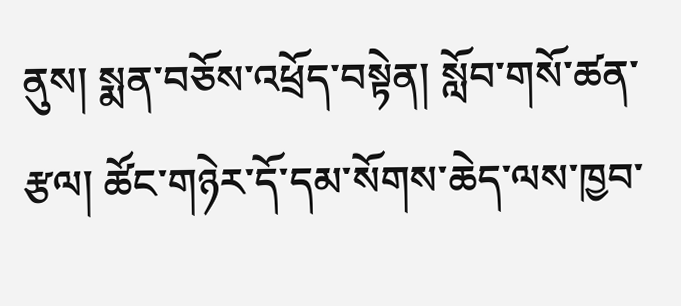ནུས། སྨན་བཅོས་འཕྲོད་བསྟེན། སློབ་གསོ་ཚན་རྩལ། ཚོང་གཉེར་དོ་དམ་སོགས་ཆེད་ལས་ཁྱབ་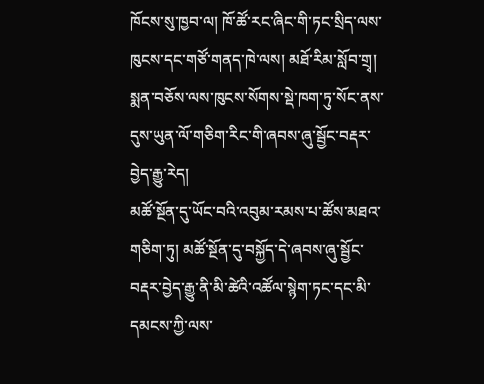ཁོངས་སུ་ཁྱབ་ལ། ཁོ་ཚོ་རང་ཞིང་གི་ཏང་སྲིད་ལས་ཁུངས་དང་གཙོ་གནད་ཁེ་ལས། མཐོ་རིམ་སློབ་གྲྭ། སྨན་བཅོས་ལས་ཁུངས་སོགས་སྡེ་ཁག་ཏུ་སོང་ནས་དུས་ཡུན་ལོ་གཅིག་རིང་གི་ཞབས་ཞུ་སྦྱོང་བརྡར་བྱེད་རྒྱུ་རེད།
མཚོ་སྔོན་དུ་ཡོང་བའི་འབུམ་རམས་པ་ཚོས་མཐའ་གཅིག་ཏུ། མཚོ་སྔོན་དུ་བསྐྱོད་དེ་ཞབས་ཞུ་སྦྱོང་བརྡར་བྱེད་རྒྱུ་ནི་མི་ཚེའི་འཚོལ་སྙེག་ཏང་དང་མི་དམངས་ཀྱི་ལས་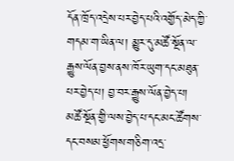དོན་ཁྲོད་འདྲེས་པར་བྱེད་པའི་འགྱོད་མེད་ཀྱི་གདམ་ག་ཡིན་ལ། མྱུར་དུ་མཚོ་སྔོན་ལ་རྒྱུས་ལོན་བྱས་ནས་ཁོར་ཡུག་དང་མཐུན་པར་བྱེད་པ། བྱ་བར་རྒྱུས་ལོན་བྱེད་པ། མཚོ་སྔོན་གྱི་ལས་བྱེད་པ་དང་མང་ཚོགས་དང་བསམ་ཕྱོགས་གཅིག་འདྲ་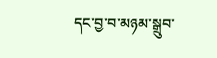དང་བྱ་བ་མཉམ་སྒྲུབ་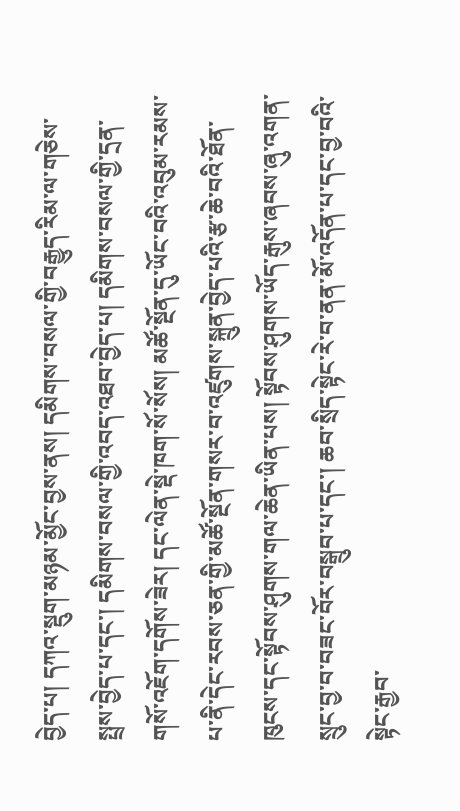བྱེད་པ། དཀའ་སྡུག་མཉམ་མྱོང་བྱས་ནས། དམིགས་བསལ་གྱི་བརྒྱུད་རིམ་ལ་གཅེས་སྤྲས་བྱེད་པ་དང་། དམིགས་བསལ་གྱི་འབད་འཐབ་བྱེད་པ། དམིགས་བསལ་གྱི་དྲན་གསོ་འཇོག་དགོས་ཟེར། དང་ལེན་སྡེ་ཁག་སོ་སོས། མཚོ་སྔོན་དུ་ཡོང་བའི་འབུམ་རམས་པ་ནི་དེང་རབས་ཅན་གྱི་མཚོ་སྔོན་གསར་བ་འཛུགས་སྐྲུན་བྱེད་པའི་རྩ་ཆེ་བའི་ཐོན་ཁུངས་དང་སྟོབས་ཤུགས་གལ་ཆེན་ཡིན་པས། སྟོབས་ཤུགས་ཡོད་རྒུས་ཞབས་ཞུ་འགན་སྲུང་བྱ་བ་བཟང་བོར་བསྒྲུབ་པ་དང་། ཆབ་སྲིད་སྟེང་རེ་བ་ནན་མོ་འདོན་པ་དང་བྱ་བའི་སྟེང་རྒྱབ་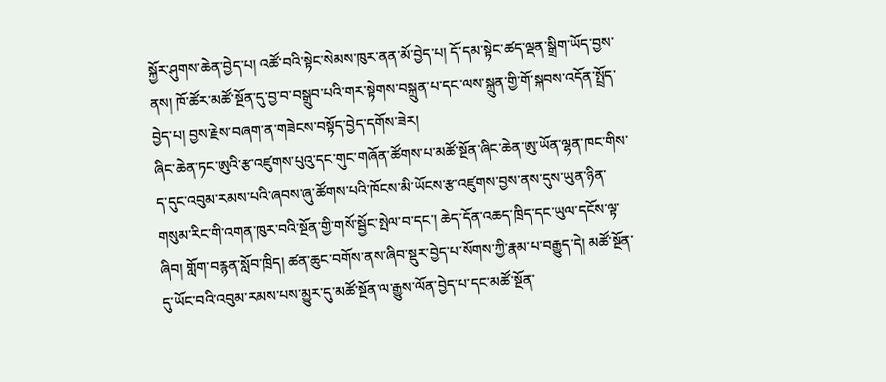སྐྱོར་ཤུགས་ཆེན་བྱེད་པ། འཚོ་བའི་སྟེང་སེམས་ཁུར་ནན་མོ་བྱེད་པ། དོ་དམ་སྟེང་ཚད་ལྡན་སྒྲིག་ཡོད་བྱས་ནས། ཁོ་ཚོར་མཚོ་སྔོན་དུ་བྱ་བ་བསྒྲུབ་པའི་གར་སྟེགས་བསྐྲུན་པ་དང་ལས་སྐྲུན་གྱི་གོ་སྐབས་འདོན་སྤྲོད་བྱེད་པ། བྱས་རྗེས་བཞག་ན་གཟེངས་བསྟོད་བྱེད་དགོས་ཟེར།
ཞིང་ཆེན་ཏང་ཨུའི་རྩ་འཛུགས་པུའུ་དང་གུང་གཞོན་ཚོགས་པ་མཚོ་སྔོན་ཞིང་ཆེན་ཨུ་ཡོན་ལྷན་ཁང་གིས་ད་དུང་འབུམ་རམས་པའི་ཞབས་ཞུ་ཚོགས་པའི་ཁོངས་མི་ཡོངས་རྩ་འཛུགས་བྱས་ནས་དུས་ཡུན་ཉིན་གསུམ་རིང་གི་འགན་ཁུར་བའི་སྔོན་གྱི་གསོ་སྦྱོང་སྤེལ་བ་དང་། ཆེད་དོན་འཆད་ཁྲིད་དང་ཡུལ་དངོས་ལྟ་ཞིབ། གློག་བརྙན་སློབ་ཁྲིད། ཚན་ཆུང་བགོས་ནས་ཞིབ་སྡུར་བྱེད་པ་སོགས་ཀྱི་རྣམ་པ་བརྒྱུད་དེ། མཚོ་སྔོན་དུ་ཡོང་བའི་འབུམ་རམས་པས་མྱུར་དུ་མཚོ་སྔོན་ལ་རྒྱུས་ལོན་བྱེད་པ་དང་མཚོ་སྔོན་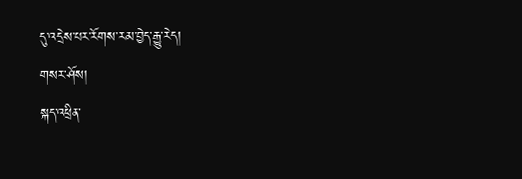དུ་འདྲེས་པར་རོགས་རམ་བྱེད་རྒྱུ་རེད།
གསར་ཤོས།
སྐད་འཕྲིན་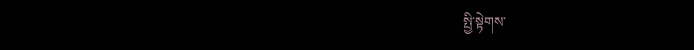སྤྱི་སྟེགས་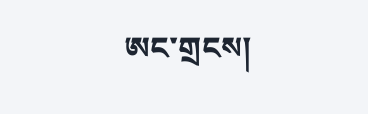ཨང་གྲངས།